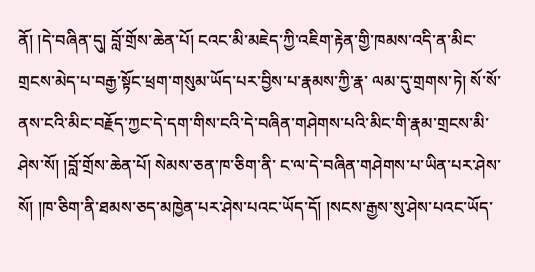ནོ། །དེ་བཞིན་དུ། བློ་གྲོས་ཆེན་པོ། ངའང་མི་མཇེད་ཀྱི་འཇིག་རྟེན་གྱི་ཁམས་འདི་ན་མིང་གྲངས་མེད་པ་བརྒྱ་སྟོང་ཕྲག་གསུམ་ཡོད་པར་བྱིས་པ་རྣམས་ཀྱི་རྣ་ ལམ་དུ་གྲགས་ཏེ། སོ་སོ་ནས་ངའི་མིང་བརྗོད་ཀྱང་དེ་དག་གིས་ངའི་དེ་བཞིན་གཤེགས་པའི་མིང་གི་རྣམ་གྲངས་མི་ཤེས་སོ། །བློ་གྲོས་ཆེན་པོ། སེམས་ཅན་ཁ་ཅིག་ནི་ ང་ལ་དེ་བཞིན་གཤེགས་པ་ཡིན་པར་ཤེས་སོ། །ཁ་ཅིག་ནི་ཐམས་ཅད་མཁྱེན་པར་ཤེས་པའང་ཡོད་དོ། །སངས་རྒྱས་སུ་ཤེས་པའང་ཡོད་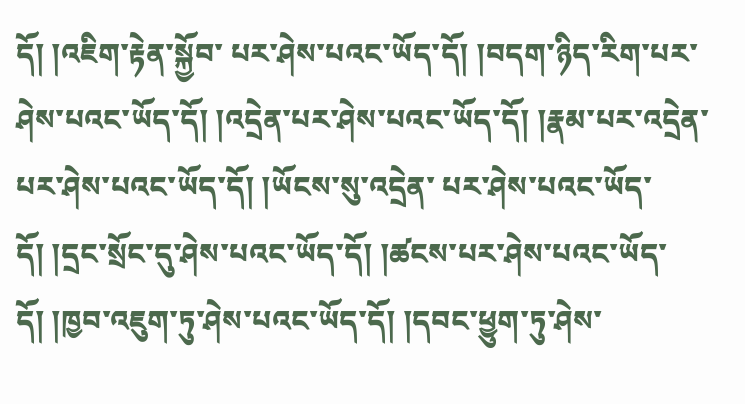དོ། །འཇིག་རྟེན་སྐྱོབ་ པར་ཤེས་པའང་ཡོད་དོ། །བདག་ཉིད་རིག་པར་ཤེས་པའང་ཡོད་དོ། །འདྲེན་པར་ཤེས་པའང་ཡོད་དོ། །རྣམ་པར་འདྲེན་པར་ཤེས་པའང་ཡོད་དོ། །ཡོངས་སུ་འདྲེན་ པར་ཤེས་པའང་ཡོད་དོ། །དྲང་སྲོང་དུ་ཤེས་པའང་ཡོད་དོ། །ཚངས་པར་ཤེས་པའང་ཡོད་དོ། །ཁྱབ་འཇུག་ཏུ་ཤེས་པའང་ཡོད་དོ། །དབང་ཕྱུག་ཏུ་ཤེས་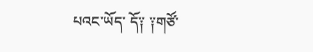པའང་ཡོད་ དོ༑ ༑གཙོ་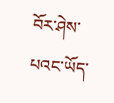བོར་ཤེས་པའང་ཡོད་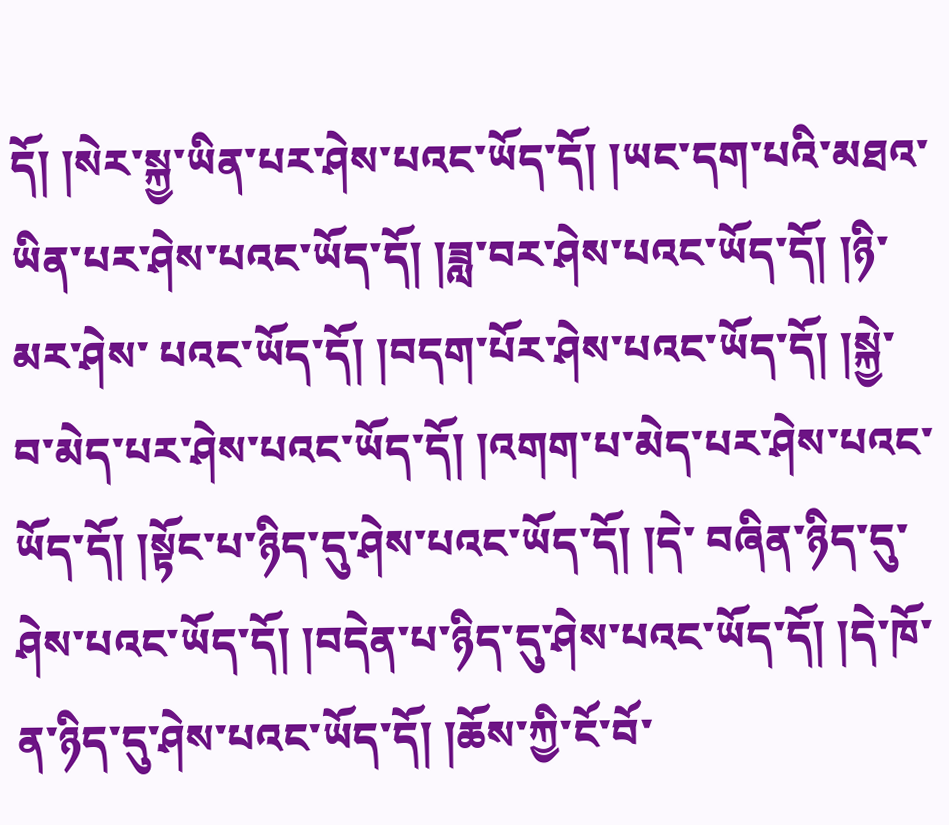དོ། །སེར་སྐྱ་ཡིན་པར་ཤེས་པའང་ཡོད་དོ། །ཡང་དག་པའི་མཐའ་ཡིན་པར་ཤེས་པའང་ཡོད་དོ། །ཟླ་བར་ཤེས་པའང་ཡོད་དོ། །ཉི་མར་ཤེས་ པའང་ཡོད་དོ། །བདག་པོར་ཤེས་པའང་ཡོད་དོ། །སྐྱེ་བ་མེད་པར་ཤེས་པའང་ཡོད་དོ། །འགག་པ་མེད་པར་ཤེས་པའང་ཡོད་དོ། །སྟོང་པ་ཉིད་དུ་ཤེས་པའང་ཡོད་དོ། །དེ་ བཞིན་ཉིད་དུ་ཤེས་པའང་ཡོད་དོ། །བདེན་པ་ཉིད་དུ་ཤེས་པའང་ཡོད་དོ། །དེ་ཁོ་ན་ཉིད་དུ་ཤེས་པའང་ཡོད་དོ། །ཆོས་ཀྱི་ངོ་བོ་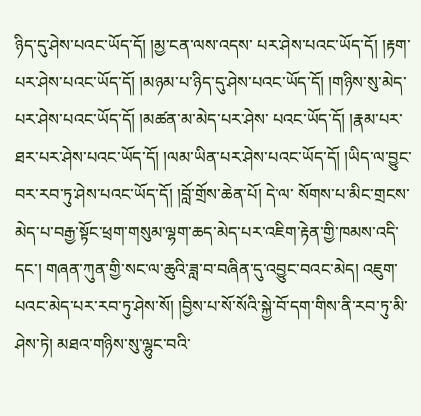ཉིད་དུ་ཤེས་པའང་ཡོད་དོ། །མྱ་ངན་ལས་འདས་ པར་ཤེས་པའང་ཡོད་དོ། །རྟག་པར་ཤེས་པའང་ཡོད་དོ། །མཉམ་པ་ཉིད་དུ་ཤེས་པའང་ཡོད་དོ། །གཉིས་སུ་མེད་པར་ཤེས་པའང་ཡོད་དོ། །མཚན་མ་མེད་པར་ཤེས་ པའང་ཡོད་དོ། །རྣམ་པར་ཐར་པར་ཤེས་པའང་ཡོད་དོ། །ལམ་ཡིན་པར་ཤེས་པའང་ཡོད་དོ། །ཡིད་ལ་བྱུང་བར་རབ་ཏུ་ཤེས་པའང་ཡོད་དོ། །བློ་གྲོས་ཆེན་པོ། དེ་ལ་ སོགས་པ་མིང་གྲངས་མེད་པ་བརྒྱ་སྟོང་ཕྲག་གསུམ་ལྷག་ཆད་མེད་པར་འཇིག་རྟེན་གྱི་ཁམས་འདི་དང་། གཞན་ཀུན་གྱི་སང་ལ་ཆུའི་ཟླ་བ་བཞིན་དུ་འབྱུང་བའང་མེད། འཇུག་པའང་མེད་པར་རབ་ཏུ་ཤེས་སོ། །བྱིས་པ་སོ་སོའི་སྐྱེ་བོ་དག་གིས་ནི་རབ་ཏུ་མི་ཤེས་ཏེ། མཐའ་གཉིས་སུ་ལྷུང་བའི་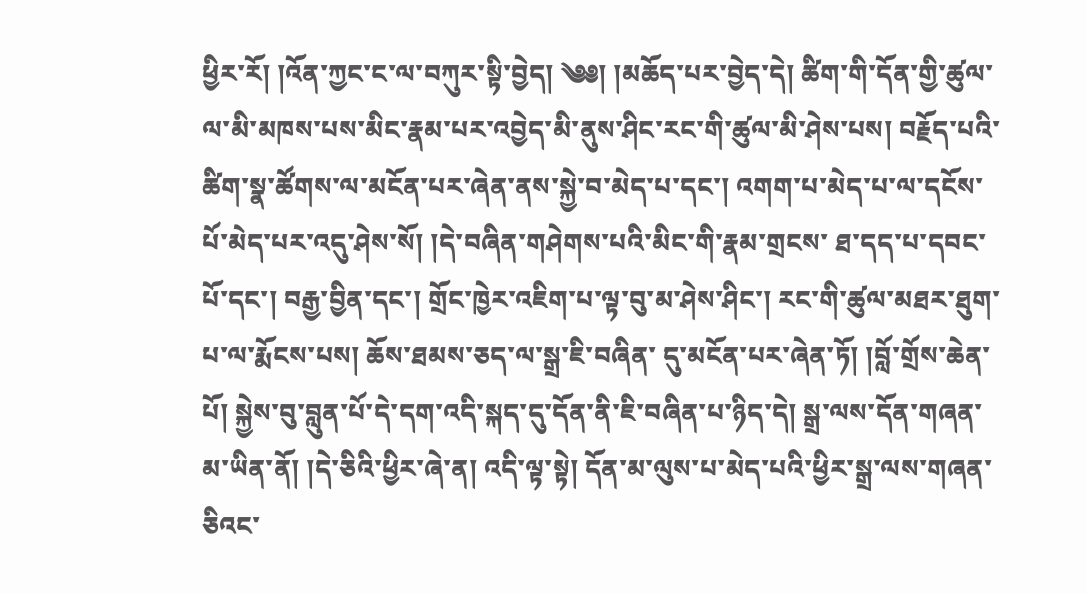ཕྱིར་རོ། །འོན་ཀྱང་ང་ལ་བཀུར་སྟི་བྱེད། ༄༅། །མཆོད་པར་བྱེད་དེ། ཚིག་གི་དོན་གྱི་ཚུལ་ལ་མི་མཁས་པས་མིང་རྣམ་པར་འབྱེད་མི་ནུས་ཤིང་རང་གི་ཚུལ་མི་ཤེས་པས། བརྗོད་པའི་ ཚིག་སྣ་ཚོགས་ལ་མངོན་པར་ཞེན་ནས་སྐྱེ་བ་མེད་པ་དང་། འགག་པ་མེད་པ་ལ་དངོས་པོ་མེད་པར་འདུ་ཤེས་སོ། །དེ་བཞིན་གཤེགས་པའི་མིང་གི་རྣམ་གྲངས་ ཐ་དད་པ་དབང་པོ་དང་། བརྒྱ་བྱིན་དང་། གྲོང་ཁྱེར་འཇིག་པ་ལྟ་བུ་མ་ཤེས་ཤིང་། རང་གི་ཚུལ་མཐར་ཐུག་པ་ལ་རྨོངས་པས། ཆོས་ཐམས་ཅད་ལ་སྒྲ་ཇི་བཞིན་ དུ་མངོན་པར་ཞེན་ཏོ། །བློ་གྲོས་ཆེན་པོ། སྐྱེས་བུ་བླུན་པོ་དེ་དག་འདི་སྐད་དུ་དོན་ནི་ཇི་བཞིན་པ་ཉིད་དེ། སྒྲ་ལས་དོན་གཞན་མ་ཡིན་ནོ། །དེ་ཅིའི་ཕྱིར་ཞེ་ན། འདི་ལྟ་སྟེ། དོན་མ་ལུས་པ་མེད་པའི་ཕྱིར་སྒྲ་ལས་གཞན་ཅིའང་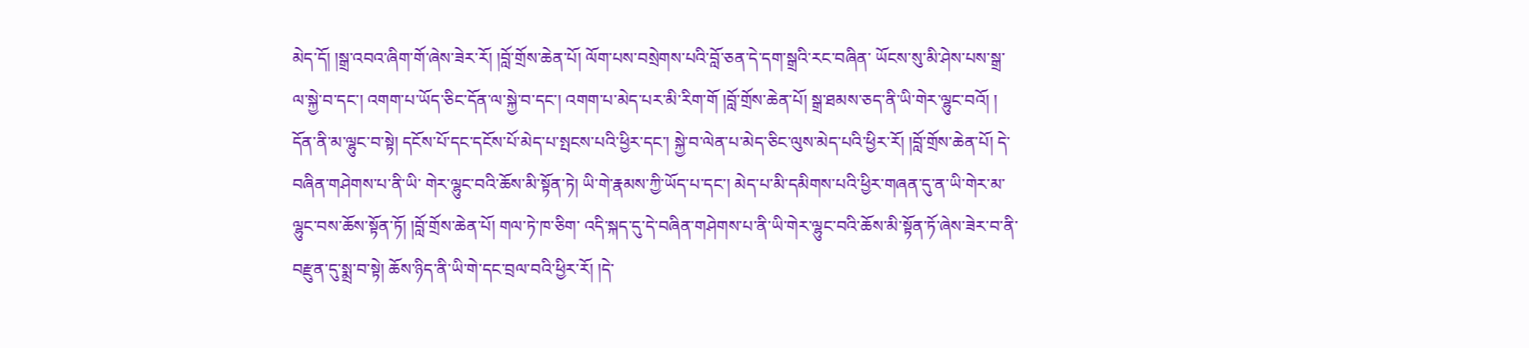མེད་དོ། །སྒྲ་འབའ་ཞིག་གོ་ཞེས་ཟེར་རོ། །བློ་གྲོས་ཆེན་པོ། ལོག་པས་བསྲེགས་པའི་བློ་ཅན་དེ་དག་སྒྲའི་རང་བཞིན་ ཡོངས་སུ་མི་ཤེས་པས་སྒྲ་ལ་སྐྱེ་བ་དང་། འགག་པ་ཡོད་ཅིང་དོན་ལ་སྐྱེ་བ་དང་། འགག་པ་མེད་པར་མི་རིག་གོ །བློ་གྲོས་ཆེན་པོ། སྒྲ་ཐམས་ཅད་ནི་ཡི་གེར་ལྷུང་བའོ། ། དོན་ནི་མ་ལྷུང་བ་སྟེ། དངོས་པོ་དང་དངོས་པོ་མེད་པ་སྤངས་པའི་ཕྱིར་དང་། སྐྱེ་བ་ལེན་པ་མེད་ཅིང་ལུས་མེད་པའི་ཕྱིར་རོ། །བློ་གྲོས་ཆེན་པོ། དེ་བཞིན་གཤེགས་པ་ནི་ཡི་ གེར་ལྷུང་བའི་ཆོས་མི་སྟོན་ཏེ། ཡི་གེ་རྣམས་ཀྱི་ཡོད་པ་དང་། མེད་པ་མི་དམིགས་པའི་ཕྱིར་གཞན་དུ་ན་ཡི་གེར་མ་ལྷུང་བས་ཆོས་སྟོན་ཏོ། །བློ་གྲོས་ཆེན་པོ། གལ་ཏེ་ཁ་ཅིག་ འདི་སྐད་དུ་དེ་བཞིན་གཤེགས་པ་ནི་ཡི་གེར་ལྷུང་བའི་ཆོས་མི་སྟོན་ཏོ་ཞེས་ཟེར་བ་ནི་བརྫུན་དུ་སྨྲ་བ་སྟེ། ཆོས་ཉིད་ནི་ཡི་གེ་དང་བྲལ་བའི་ཕྱིར་རོ། །དེ་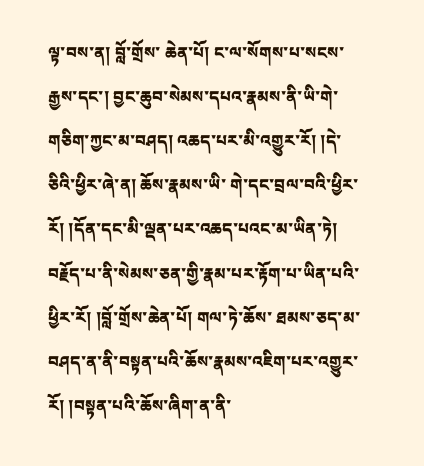ལྟ་བས་ན། བློ་གྲོས་ ཆེན་པོ། ང་ལ་སོགས་པ་སངས་རྒྱས་དང་། བྱང་ཆུབ་སེམས་དཔའ་རྣམས་ནི་ཡི་གེ་གཅིག་ཀྱང་མ་བཤད། འཆད་པར་མི་འགྱུར་རོ། །དེ་ཅིའི་ཕྱིར་ཞེ་ན། ཆོས་རྣམས་ཡི་ གེ་དང་བྲལ་བའི་ཕྱིར་རོ། །དོན་དང་མི་ལྡན་པར་འཆད་པའང་མ་ཡིན་ཏེ། བརྗོད་པ་ནི་སེམས་ཅན་གྱི་རྣམ་པར་རྟོག་པ་ཡིན་པའི་ཕྱིར་རོ། །བློ་གྲོས་ཆེན་པོ། གལ་ཏེ་ཆོས་ ཐམས་ཅད་མ་བཤད་ན་ནི་བསྟན་པའི་ཆོས་རྣམས་འཇིག་པར་འགྱུར་རོ། །བསྟན་པའི་ཆོས་ཞིག་ན་ནི་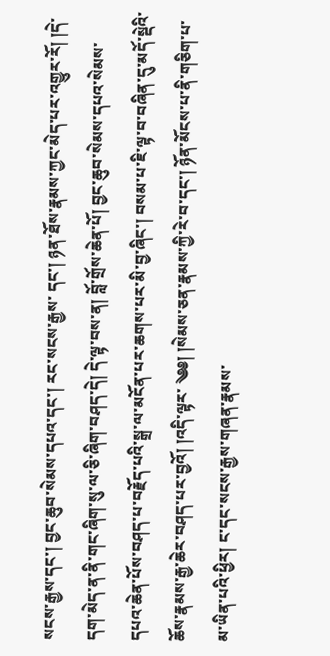སངས་རྒྱས་དང་། བྱང་ཆུབ་སེམས་དཔའ་དང་། རང་སངས་རྒྱས་ དང་། ཉན་ཐོས་རྣམས་ཀྱང་མེད་པར་འགྱུར་རོ། །དེ་དག་མེད་ན་ནི་གང་ཞིག་སུ་ལ་ཅི་ཞིག་བཤད་དེ། དེ་ལྟ་བས་ན། བློ་གྲོས་ཆེན་པོ། བྱང་ཆུབ་སེམས་དཔའ་སེམས་ དཔའ་ཆེན་པོས་བཤད་པ་བརྗོད་པའི་སྒྲ་ལ་མངོན་པར་ཆགས་པར་མི་བྱ་ཞིང་། བསམ་པ་ཇི་ལྟ་བ་བཞིན་དུ་མདོ་སྡེའི་ཆོས་རྣམས་རྒྱ་ཆེར་བཤད་པར་བྱའོ། །འདི་ལྟར་ ༄༅། །སེམས་ཅན་རྣམས་ཀྱི་རེ་བ་དང་། ཉོན་མོངས་པ་ནི་གཅིག་པ་མ་ཡིན་པའི་ཕྱིར། ང་དང་སངས་རྒྱས་གཞན་རྣམས་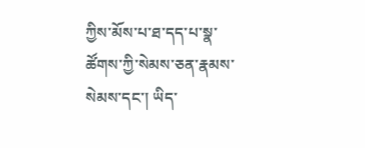ཀྱིས་མོས་པ་ཐ་དད་པ་སྣ་ ཚོགས་ཀྱི་སེམས་ཅན་རྣམས་སེམས་དང་། ཡིད་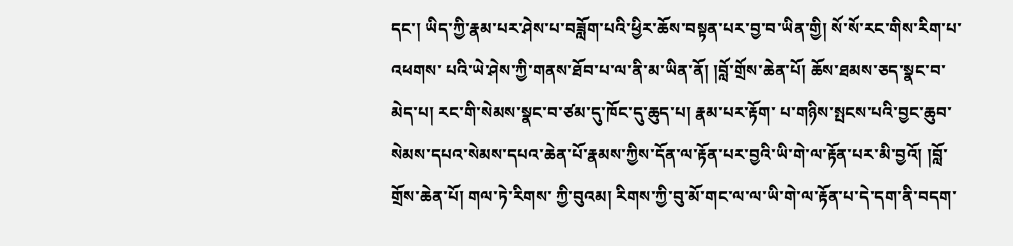དང་། ཡིད་ཀྱི་རྣམ་པར་ཤེས་པ་བཟློག་པའི་ཕྱིར་ཆོས་བསྟན་པར་བྱ་བ་ཡིན་གྱི། སོ་སོ་རང་གིས་རིག་པ་འཕགས་ པའི་ཡེ་ཤེས་ཀྱི་གནས་ཐོབ་པ་ལ་ནི་མ་ཡིན་ནོ། །བློ་གྲོས་ཆེན་པོ། ཆོས་ཐམས་ཅད་སྣང་བ་མེད་པ། རང་གི་སེམས་སྣང་བ་ཙམ་དུ་ཁོང་དུ་ཆུད་པ། རྣམ་པར་རྟོག་ པ་གཉིས་སྤངས་པའི་བྱང་ཆུབ་སེམས་དཔའ་སེམས་དཔའ་ཆེན་པོ་རྣམས་ཀྱིས་དོན་ལ་རྟོན་པར་བྱའི་ཡི་གེ་ལ་རྟོན་པར་མི་བྱའོ། །བློ་གྲོས་ཆེན་པོ། གལ་ཏེ་རིགས་ ཀྱི་བུའམ། རིགས་ཀྱི་བུ་མོ་གང་ལ་ལ་ཡི་གེ་ལ་རྟོན་པ་དེ་དག་ནི་བདག་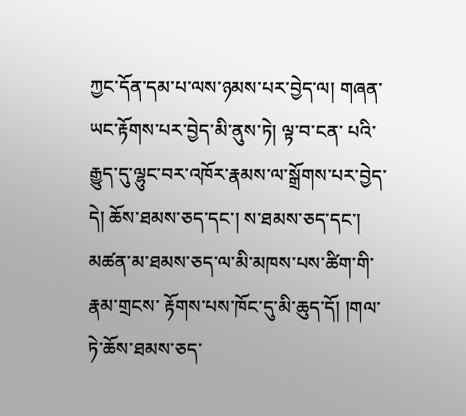ཀྱང་དོན་དམ་པ་ལས་ཉམས་པར་བྱེད་ལ། གཞན་ཡང་རྟོགས་པར་བྱེད་མི་ནུས་ཏེ། ལྟ་བ་ངན་ པའི་རྒྱུད་དུ་ལྷུང་བར་འཁོར་རྣམས་ལ་སྒྲོགས་པར་བྱེད་དེ། ཆོས་ཐམས་ཅད་དང་། ས་ཐམས་ཅད་དང་། མཚན་མ་ཐམས་ཅད་ལ་མི་མཁས་པས་ཚིག་གི་རྣམ་གྲངས་ རྟོགས་པས་ཁོང་དུ་མི་ཆུད་དོ། །གལ་ཏེ་ཆོས་ཐམས་ཅད་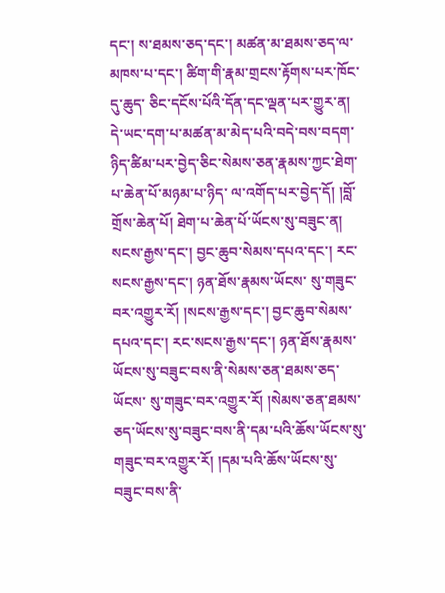དང་། ས་ཐམས་ཅད་དང་། མཚན་མ་ཐམས་ཅད་ལ་མཁས་པ་དང་། ཚིག་གི་རྣམ་གྲངས་རྟོགས་པར་ཁོང་དུ་ཆུད་ ཅིང་དངོས་པོའི་དོན་དང་ལྡན་པར་གྱུར་ན། དེ་ཡང་དག་པ་མཚན་མ་མེད་པའི་བདེ་བས་བདག་ཉིད་ཚིམ་པར་བྱེད་ཅིང་སེམས་ཅན་རྣམས་ཀྱང་ཐེག་པ་ཆེན་པོ་མཉམ་པ་ཉིད་ ལ་འགོད་པར་བྱེད་དོ། །བློ་གྲོས་ཆེན་པོ། ཐེག་པ་ཆེན་པོ་ཡོངས་སུ་བཟུང་ན། སངས་རྒྱས་དང་། བྱང་ཆུབ་སེམས་དཔའ་དང་། རང་སངས་རྒྱས་དང་། ཉན་ཐོས་རྣམས་ཡོངས་ སུ་གཟུང་བར་འགྱུར་རོ། །སངས་རྒྱས་དང་། བྱང་ཆུབ་སེམས་དཔའ་དང་། རང་སངས་རྒྱས་དང་། ཉན་ཐོས་རྣམས་ཡོངས་སུ་བཟུང་བས་ནི་སེམས་ཅན་ཐམས་ཅད་ཡོངས་ སུ་གཟུང་བར་འགྱུར་རོ། །སེམས་ཅན་ཐམས་ཅད་ཡོངས་སུ་བཟུང་བས་ནི་དམ་པའི་ཆོས་ཡོངས་སུ་གཟུང་བར་འགྱུར་རོ། །དམ་པའི་ཆོས་ཡོངས་སུ་བཟུང་བས་ནི་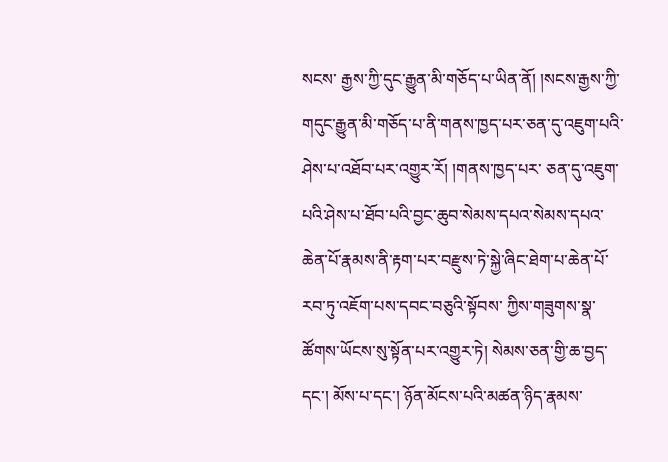སངས་ རྒྱས་ཀྱི་དུང་རྒྱུན་མི་གཅོད་པ་ཡིན་ནོ། །སངས་རྒྱས་ཀྱི་གདུང་རྒྱུན་མི་གཅོད་པ་ནི་གནས་ཁྱད་པར་ཅན་དུ་འཇུག་པའི་ཤེས་པ་འཐོབ་པར་འགྱུར་རོ། །གནས་ཁྱད་པར་ ཅན་དུ་འཇུག་པའི་ཤེས་པ་ཐོབ་པའི་བྱང་ཆུབ་སེམས་དཔའ་སེམས་དཔའ་ཆེན་པོ་རྣམས་ནི་རྟག་པར་བརྫུས་ཏེ་སྐྱེ་ཞིང་ཐེག་པ་ཆེན་པོ་རབ་ཏུ་འཇོག་པས་དབང་བཅུའི་སྟོབས་ ཀྱིས་གཟུགས་སྣ་ཚོགས་ཡོངས་སུ་སྟོན་པར་འགྱུར་ཏེ། སེམས་ཅན་གྱི་ཆ་བྱད་དང་། མོས་པ་དང་། ཉོན་མོངས་པའི་མཚན་ཉིད་རྣམས་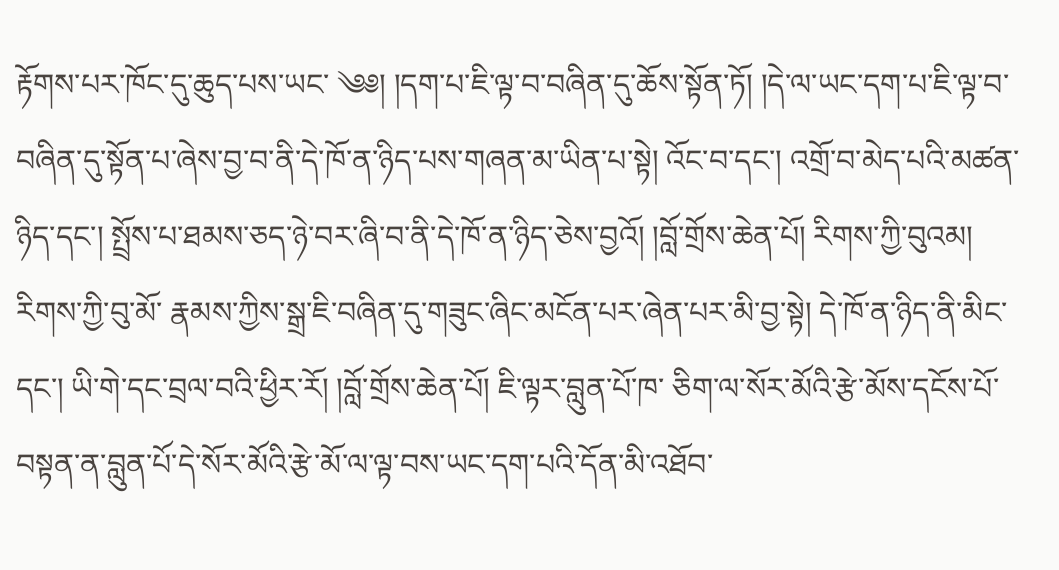རྟོགས་པར་ཁོང་དུ་ཆུད་པས་ཡང་ ༄༅། །དག་པ་ཇི་ལྟ་བ་བཞིན་དུ་ཆོས་སྟོན་ཏོ། །དེ་ལ་ཡང་དག་པ་ཇི་ལྟ་བ་བཞིན་དུ་སྟོན་པ་ཞེས་བྱ་བ་ནི་དེ་ཁོ་ན་ཉིད་པས་གཞན་མ་ཡིན་པ་སྟེ། འོང་བ་དང་། འགྲོ་བ་མེད་པའི་མཚན་ཉིད་དང་། སྤྲོས་པ་ཐམས་ཅད་ཉེ་བར་ཞི་བ་ནི་དེ་ཁོ་ན་ཉིད་ཅེས་བྱའོ། །བློ་གྲོས་ཆེན་པོ། རིགས་ཀྱི་བུའམ། རིགས་ཀྱི་བུ་མོ་ རྣམས་ཀྱིས་སྒྲ་ཇི་བཞིན་དུ་གཟུང་ཞིང་མངོན་པར་ཞེན་པར་མི་བྱ་སྟེ། དེ་ཁོ་ན་ཉིད་ནི་མིང་དང་། ཡི་གེ་དང་བྲལ་བའི་ཕྱིར་རོ། །བློ་གྲོས་ཆེན་པོ། ཇི་ལྟར་བླུན་པོ་ཁ་ ཅིག་ལ་སོར་མོའི་རྩེ་མོས་དངོས་པོ་བསྟན་ན་བླུན་པོ་དེ་སོར་མོའི་རྩེ་མོ་ལ་ལྟ་བས་ཡང་དག་པའི་དོན་མི་འཐོབ་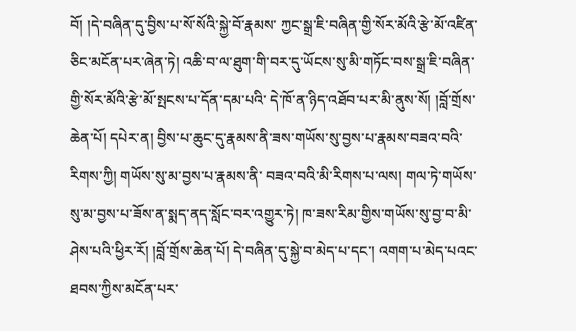བོ། །དེ་བཞིན་དུ་བྱིས་པ་སོ་སོའི་སྐྱེ་བོ་རྣམས་ ཀྱང་སྒྲ་ཇི་བཞིན་གྱི་སོར་མོའི་རྩེ་མོ་འཛིན་ཅིང་མངོན་པར་ཞེན་ཏེ། འཆི་བ་ལ་ཐུག་གི་བར་དུ་ཡོངས་སུ་མི་གཏོང་བས་སྒྲ་ཇི་བཞིན་གྱི་སོར་མོའི་རྩེ་མོ་སྤངས་པ་དོན་དམ་པའི་ དེ་ཁོ་ན་ཉིད་འཐོབ་པར་མི་ནུས་སོ། །བློ་གྲོས་ཆེན་པོ། དཔེར་ན། བྱིས་པ་ཆུང་དུ་རྣམས་ནི་ཟས་གཡོས་སུ་བྱས་པ་རྣམས་བཟའ་བའི་རིགས་ཀྱི། གཡོས་སུ་མ་བྱས་པ་རྣམས་ནི་ བཟའ་བའི་མི་རིགས་པ་ལས། གལ་ཏེ་གཡོས་སུ་མ་བྱས་པ་ཟོས་ན་སྨད་ནད་སློང་བར་འགྱུར་ཏེ། ཁ་ཟས་རིམ་གྱིས་གཡོས་སུ་བྱ་བ་མི་ཤེས་པའི་ཕྱིར་རོ། །བློ་གྲོས་ཆེན་པོ། དེ་བཞིན་དུ་སྐྱེ་བ་མེད་པ་དང་། འགག་པ་མེད་པའང་ཐབས་ཀྱིས་མངོན་པར་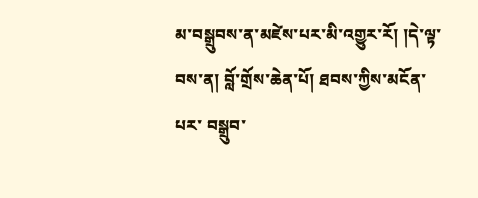མ་བསྒྲུབས་ན་མཛེས་པར་མི་འགྱུར་རོ། །དེ་ལྟ་བས་ན། བློ་གྲོས་ཆེན་པོ། ཐབས་ཀྱིས་མངོན་པར་ བསྒྲུབ་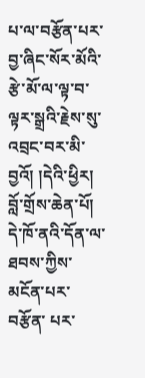པ་ལ་བརྩོན་པར་བྱ་ཞིང་སོར་མོའི་རྩེ་མོ་ལ་ལྟ་བ་ལྟར་སྒྲའི་རྗེས་སུ་འབྲང་བར་མི་བྱའོ། །དེའི་ཕྱིར། བློ་གྲོས་ཆེན་པོ། དེ་ཁོ་ནའི་དོན་ལ་ཐབས་ཀྱིས་མངོན་པར་བརྩོན་ པར་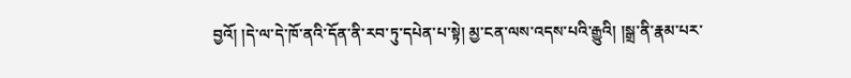བྱའོ། །དེ་ལ་དེ་ཁོ་ནའི་དོན་ནི་རབ་ཏུ་དཔེན་པ་སྟེ། མྱ་ངན་ལས་འདས་པའི་རྒྱུའི། །སྒྲ་ནི་རྣམ་པར་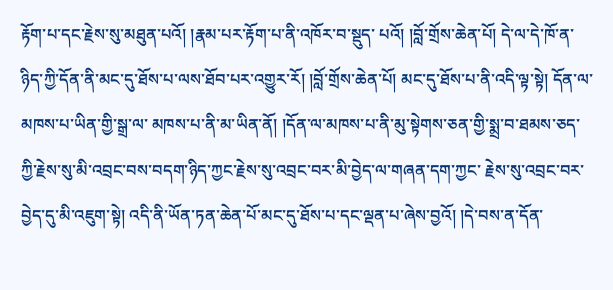རྟོག་པ་དང་རྗེས་སུ་མཐུན་པའོ། །རྣམ་པར་རྟོག་པ་ནི་འཁོར་བ་སྡུད་ པའོ། །བློ་གྲོས་ཆེན་པོ། དེ་ལ་དེ་ཁོ་ན་ཉིད་ཀྱི་དོན་ནི་མང་དུ་ཐོས་པ་ལས་ཐོབ་པར་འགྱུར་རོ། །བློ་གྲོས་ཆེན་པོ། མང་དུ་ཐོས་པ་ནི་འདི་ལྟ་སྟེ། དོན་ལ་མཁས་པ་ཡིན་གྱི་སྒྲ་ལ་ མཁས་པ་ནི་མ་ཡིན་ནོ། །དོན་ལ་མཁས་པ་ནི་མུ་སྟེགས་ཅན་གྱི་སྨྲ་བ་ཐམས་ཅད་ཀྱི་རྗེས་སུ་མི་འབྲང་བས་བདག་ཉིད་ཀྱང་རྗེས་སུ་འབྲང་བར་མི་བྱེད་ལ་གཞན་དག་ཀྱང་ རྗེས་སུ་འབྲང་བར་བྱེད་དུ་མི་འཇུག་སྟེ། འདི་ནི་ཡོན་ཏན་ཆེན་པོ་མང་དུ་ཐོས་པ་དང་ལྡན་པ་ཞེས་བྱའོ། །དེ་བས་ན་དོན་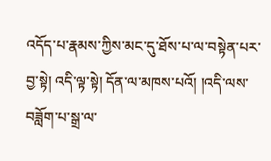འདོད་པ་རྣམས་ཀྱིས་མང་དུ་ཐོས་པ་ལ་བསྟེན་པར་ བྱ་སྟེ། འདི་ལྟ་སྟེ། དོན་ལ་མཁས་པའོ། །འདི་ལས་བཟློག་པ་སྒྲ་ལ་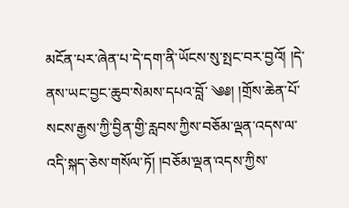མངོན་པར་ཞེན་པ་དེ་དག་ནི་ཡོངས་སུ་སྤང་བར་བྱའོ། །དེ་ནས་ཡང་བྱང་ཆུབ་སེམས་དཔའ་བློ་ ༄༅། །གྲོས་ཆེན་པོ་སངས་རྒྱས་ཀྱི་བྱིན་གྱི་རླབས་ཀྱིས་བཅོམ་ལྡན་འདས་ལ་འདི་སྐད་ཅེས་གསོལ་ཏོ། །བཅོམ་ལྡན་འདས་ཀྱིས་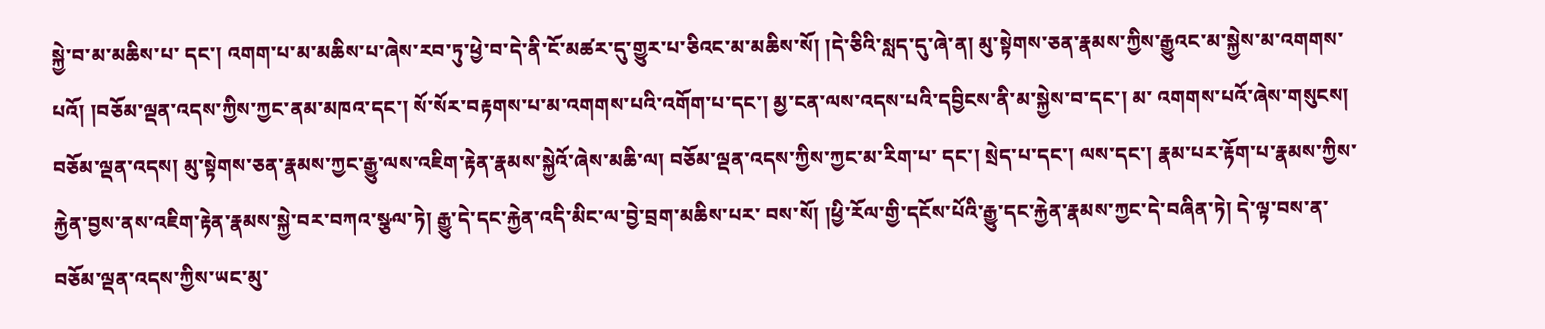སྐྱེ་བ་མ་མཆིས་པ་ དང་། འགག་པ་མ་མཆིས་པ་ཞེས་རབ་ཏུ་ཕྱེ་བ་དེ་ནི་ངོ་མཚར་དུ་གྱུར་པ་ཅིའང་མ་མཆིས་སོ། །དེ་ཅིའི་སླད་དུ་ཞེ་ན། མུ་སྟེགས་ཅན་རྣམས་ཀྱིས་རྒྱུའང་མ་སྐྱེས་མ་འགགས་ པའོ། །བཅོམ་ལྡན་འདས་ཀྱིས་ཀྱང་ནམ་མཁའ་དང་། སོ་སོར་བརྟགས་པ་མ་འགགས་པའི་འགོག་པ་དང་། མྱ་ངན་ལས་འདས་པའི་དབྱིངས་ནི་མ་སྐྱེས་བ་དང་། མ་ འགགས་པའོ་ཞེས་གསུངས། བཅོམ་ལྡན་འདས། མུ་སྟེགས་ཅན་རྣམས་ཀྱང་རྒྱུ་ལས་འཇིག་རྟེན་རྣམས་སྐྱེའོ་ཞེས་མཆི་ལ། བཅོམ་ལྡན་འདས་ཀྱིས་ཀྱང་མ་རིག་པ་ དང་། སྲེད་པ་དང་། ལས་དང་། རྣམ་པར་རྟོག་པ་རྣམས་ཀྱིས་རྐྱེན་བྱས་ནས་འཇིག་རྟེན་རྣམས་སྐྱེ་བར་བཀའ་སྩལ་ཏེ། རྒྱུ་དེ་དང་རྐྱེན་འདི་མིང་ལ་བྱེ་བྲག་མཆིས་པར་ བས་སོ། །ཕྱི་རོལ་གྱི་དངོས་པོའི་རྒྱུ་དང་རྐྱེན་རྣམས་ཀྱང་དེ་བཞིན་ཏེ། དེ་ལྟ་བས་ན་བཅོམ་ལྡན་འདས་ཀྱིས་ཡང་མུ་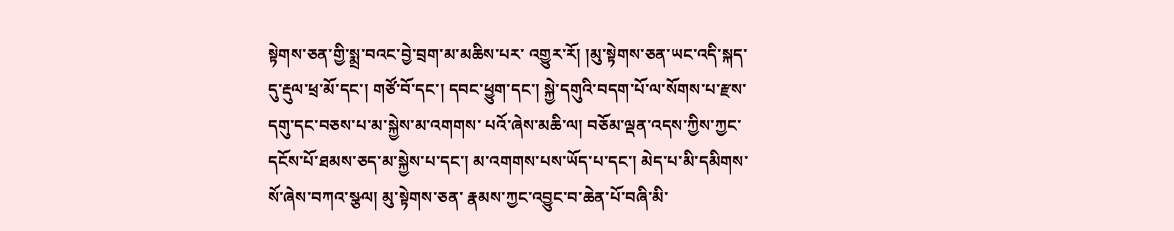སྟེགས་ཅན་གྱི་སྨྲ་བའང་བྱེ་བྲག་མ་མཆིས་པར་ འགྱུར་རོ། །མུ་སྟེགས་ཅན་ཡང་འདི་སྐད་དུ་རྡུལ་ཕྲ་མོ་དང་། གཙོ་བོ་དང་། དབང་ཕྱུག་དང་། སྐྱེ་དགུའི་བདག་པོ་ལ་སོགས་པ་རྫས་དགུ་དང་བཅས་པ་མ་སྐྱེས་མ་འགགས་ པའོ་ཞེས་མཆི་ལ། བཅོམ་ལྡན་འདས་ཀྱིས་ཀྱང་དངོས་པོ་ཐམས་ཅད་མ་སྐྱེས་པ་དང་། མ་འགགས་པས་ཡོད་པ་དང་། མེད་པ་མི་དམིགས་སོ་ཞེས་བཀའ་སྩལ། མུ་སྟེགས་ཅན་ རྣམས་ཀྱང་འབྱུང་བ་ཆེན་པོ་བཞི་མི་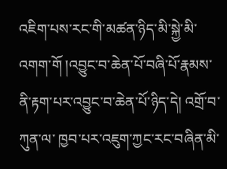འཇིག་པས་རང་གི་མཚན་ཉིད་མི་སྐྱེ་མི་འགག་གོ །འབྱུང་བ་ཆེན་པོ་བཞི་པོ་རྣམས་ནི་རྟག་པར་འབྱུང་བ་ཆེན་པོ་ཉིད་དེ། འགྲོ་བ་ཀུན་ལ་ ཁྱབ་པར་འཇུག་ཀྱང་རང་བཞིན་མི་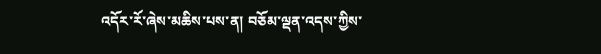འདོར་རོ་ཞེས་མཆིས་པས་ན། བཅོམ་ལྡན་འདས་ཀྱིས་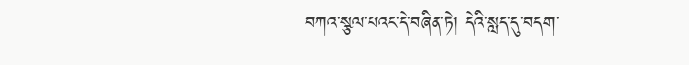བཀའ་སྩལ་པའང་དེ་བཞིན་ཏེ། དེའི་སླད་དུ་བདག་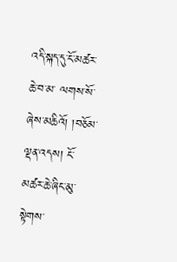འདི་སྐད་དུ་ངོ་མཚར་ཆེ་བ་མ་ ལགས་སོ་ཞེས་མཆིའོ། །བཅོམ་ལྡན་འདས། ངོ་མཚར་ཆེ་ཞིང་མུ་སྟེགས་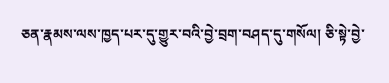ཅན་རྣམས་ལས་ཁྱད་པར་དུ་གྱུར་བའི་བྱེ་བྲག་བཤད་དུ་གསོལ། ཅི་སྟེ་བྱེ་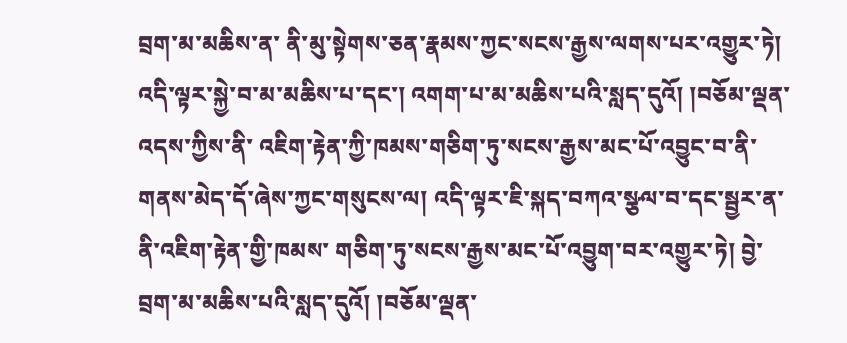བྲག་མ་མཆིས་ན་ ནི་མུ་སྟེགས་ཅན་རྣམས་ཀྱང་སངས་རྒྱས་ལགས་པར་འགྱུར་ཏེ། འདི་ལྟར་སྐྱེ་བ་མ་མཆིས་པ་དང་། འགག་པ་མ་མཆིས་པའི་སླད་དུའོ། །བཅོམ་ལྡན་འདས་ཀྱིས་ནི་ འཇིག་རྟེན་ཀྱི་ཁམས་གཅིག་ཏུ་སངས་རྒྱས་མང་པོ་འབྱུང་བ་ནི་གནས་མེད་དོ་ཞེས་ཀྱང་གསུངས་ལ། འདི་ལྟར་ཇི་སྐད་བཀའ་སྩལ་བ་དང་སྦྱར་ན་ནི་འཇིག་རྟེན་གྱི་ཁམས་ གཅིག་ཏུ་སངས་རྒྱས་མང་པོ་འབྱུག་བར་འགྱུར་ཏེ། བྱེ་བྲག་མ་མཆིས་པའི་སླད་དུའོ། །བཅོམ་ལྡན་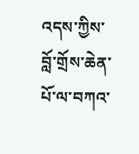འདས་ཀྱིས་བློ་གྲོས་ཆེན་པོ་ལ་བཀའ་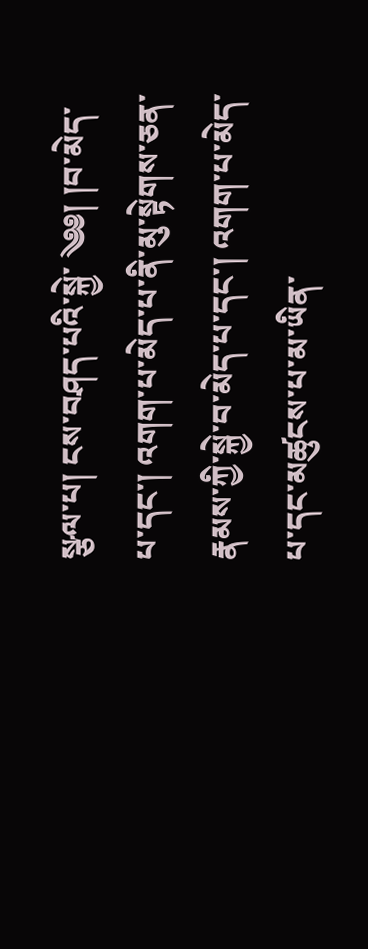སྩལ་པ། ངས་བཤད་པའི་སྐྱེ་ ༄༅། །བ་མེད་པ་དང་། འགག་པ་མེད་པ་ནི་མུ་སྟེགས་ཅན་རྣམས་ཀྱི་སྐྱེ་བ་མེད་པ་དང་། འགག་པ་མེད་པ་དང་མཚུངས་པ་མ་ཡིན་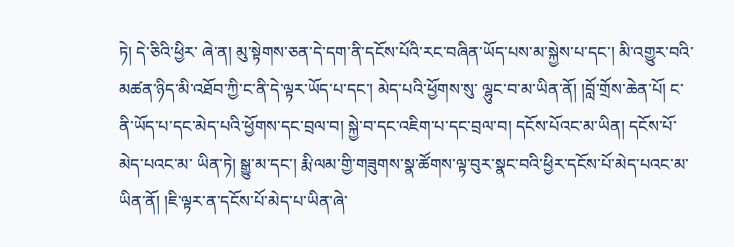ཏེ། དེ་ཅིའི་ཕྱིར་ ཞེ་ན། མུ་སྟེགས་ཅན་དེ་དག་ནི་དངོས་པོའི་རང་བཞིན་ཡོད་པས་མ་སྐྱེས་པ་དང་། མི་འགྱུར་བའི་མཚན་ཉིད་མི་འཐོབ་ཀྱི་ང་ནི་དེ་ལྟར་ཡོད་པ་དང་། མེད་པའི་ཕྱོགས་སུ་ ལྷུང་བ་མ་ཡིན་ནོ། །བློ་གྲོས་ཆེན་པོ། ང་ནི་ཡོད་པ་དང་མེད་པའི་ཕྱོགས་དང་བྲལ་བ། སྐྱེ་བ་དང་འཇིག་པ་དང་བྲལ་བ། དངོས་པོའང་མ་ཡིན། དངོས་པོ་མེད་པའང་མ་ ཡིན་ཏེ། སྒྱུ་མ་དང་། རྨི་ལམ་གྱི་གཟུགས་སྣ་ཚོགས་ལྟ་བུར་སྣང་བའི་ཕྱིར་དངོས་པོ་མེད་པའང་མ་ཡིན་ནོ། །ཇི་ལྟར་ན་དངོས་པོ་མེད་པ་ཡིན་ཞེ་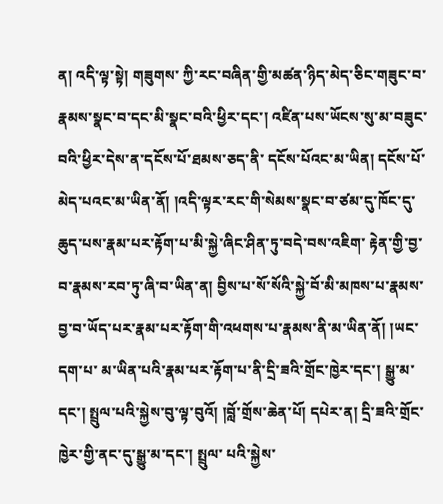ན། འདི་ལྟ་སྟེ། གཟུགས་ ཀྱི་རང་བཞིན་གྱི་མཚན་ཉིད་མེད་ཅིང་གཟུང་བ་རྣམས་སྣང་བ་དང་མི་སྣང་བའི་ཕྱིར་དང་། འཛིན་པས་ཡོངས་སུ་མ་བཟུང་བའི་ཕྱིར་དེས་ན་དངོས་པོ་ཐམས་ཅད་ནི་ དངོས་པོའང་མ་ཡིན། དངོས་པོ་མེད་པའང་མ་ཡིན་ནོ། །འདི་ལྟར་རང་གི་སེམས་སྣང་བ་ཙམ་དུ་ཁོང་དུ་ཆུད་པས་རྣམ་པར་རྟོག་པ་མི་སྐྱེ་ཞིང་ཤིན་ཏུ་བདེ་བས་འཇིག་ རྟེན་གྱི་བྱ་བ་རྣམས་རབ་ཏུ་ཞི་བ་ཡིན་ན། བྱིས་པ་སོ་སོའི་སྐྱེ་བོ་མི་མཁས་པ་རྣམས་བྱ་བ་ཡོད་པར་རྣམ་པར་རྟོག་གི་འཕགས་པ་རྣམས་ནི་མ་ཡིན་ནོ། །ཡང་དག་པ་ མ་ཡིན་པའི་རྣམ་པར་རྟོག་པ་ནི་དྲི་ཟའི་གྲོང་ཁྱེར་དང་། སྒྱུ་མ་དང་། སྤྲུལ་པའི་སྐྱེས་བུ་ལྟ་བུའོ། །བློ་གྲོས་ཆེན་པོ། དཔེར་ན། དྲི་ཟའི་གྲོང་ཁྱེར་གྱི་ནང་དུ་སྒྱུ་མ་དང་། སྤྲུལ་ པའི་སྐྱེས་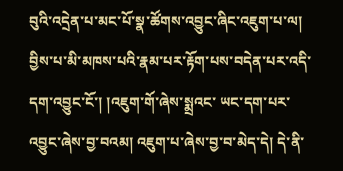བུའི་འདྲེན་པ་མང་པོ་སྣ་ཚོགས་འབྱུང་ཞིང་འཇུག་པ་ལ། བྱིས་པ་མི་མཁས་པའི་རྣམ་པར་རྟོག་པས་བདེན་པར་འདི་དག་འབྱུང་ངོ་། །འཇུག་གོ་ཞེས་སྨྲའང་ ཡང་དག་པར་འབྱུང་ཞེས་བྱ་བའམ། འཇུག་པ་ཞེས་བྱ་བ་མེད་དེ། དེ་ནི་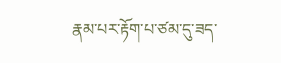རྣམ་པར་རྟོག་པ་ཙམ་དུ་ཟད་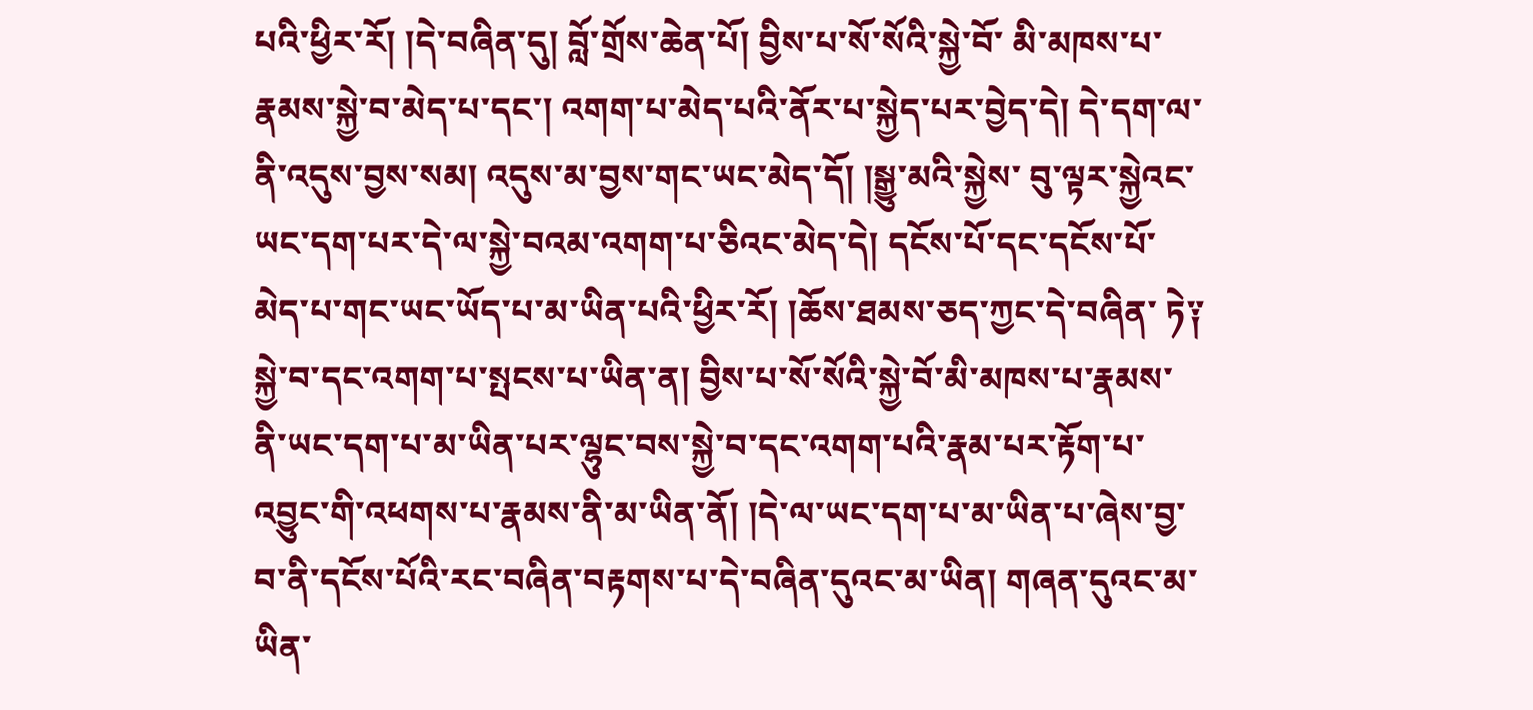པའི་ཕྱིར་རོ། །དེ་བཞིན་དུ། བློ་གྲོས་ཆེན་པོ། བྱིས་པ་སོ་སོའི་སྐྱེ་བོ་ མི་མཁས་པ་རྣམས་སྐྱེ་བ་མེད་པ་དང་། འགག་པ་མེད་པའི་ནོར་པ་སྐྱེད་པར་བྱེད་དེ། དེ་དག་ལ་ནི་འདུས་བྱས་སམ། འདུས་མ་བྱས་གང་ཡང་མེད་དོ། །སྒྱུ་མའི་སྐྱེས་ བུ་ལྟར་སྐྱེའང་ཡང་དག་པར་དེ་ལ་སྐྱེ་བའམ་འགག་པ་ཅིའང་མེད་དེ། དངོས་པོ་དང་དངོས་པོ་མེད་པ་གང་ཡང་ཡོད་པ་མ་ཡིན་པའི་ཕྱིར་རོ། །ཆོས་ཐམས་ཅད་ཀྱང་དེ་བཞིན་ ཏེ༑ སྐྱེ་བ་དང་འགག་པ་སྤངས་པ་ཡིན་ན། བྱིས་པ་སོ་སོའི་སྐྱེ་བོ་མི་མཁས་པ་རྣམས་ནི་ཡང་དག་པ་མ་ཡིན་པར་ལྷུང་བས་སྐྱེ་བ་དང་འགག་པའི་རྣམ་པར་རྟོག་པ་ འབྱུང་གི་འཕགས་པ་རྣམས་ནི་མ་ཡིན་ནོ། །དེ་ལ་ཡང་དག་པ་མ་ཡིན་པ་ཞེས་བྱ་བ་ནི་དངོས་པོའི་རང་བཞིན་བརྟགས་པ་དེ་བཞིན་དུའང་མ་ཡིན། གཞན་དུའང་མ་ཡིན་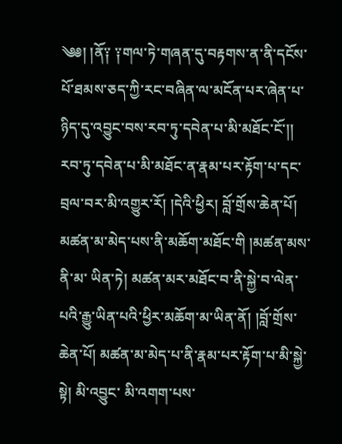༄༅། །ནོ༑ ༑གལ་ཏེ་གཞན་དུ་བརྟགས་ན་ནི་དངོས་པོ་ཐམས་ཅད་ཀྱི་རང་བཞིན་ལ་མངོན་པར་ཞེན་པ་ཉིད་དུ་འབྱུང་བས་རབ་ཏུ་དབེན་པ་མི་མཐོང་ངོ་།། རབ་ཏུ་དབེན་པ་མི་མཐོང་ན་རྣམ་པར་རྟོག་པ་དང་བྲལ་བར་མི་འགྱུར་རོ། །དེའི་ཕྱིར། བློ་གྲོས་ཆེན་པོ། མཚན་མ་མེད་པས་ནི་མཆོག་མཐོང་གི །མཚན་མས་ནི་མ་ ཡིན་ཏེ། མཚན་མར་མཐོང་བ་ནི་སྐྱེ་བ་ལེན་པའི་རྒྱུ་ཡིན་པའི་ཕྱིར་མཆོག་མ་ཡིན་ནོ། །བློ་གྲོས་ཆེན་པོ། མཚན་མ་མེད་པ་ནི་རྣམ་པར་རྟོག་པ་མི་སྐྱེ་སྟེ། མི་འབྱུང་ མི་འགག་པས་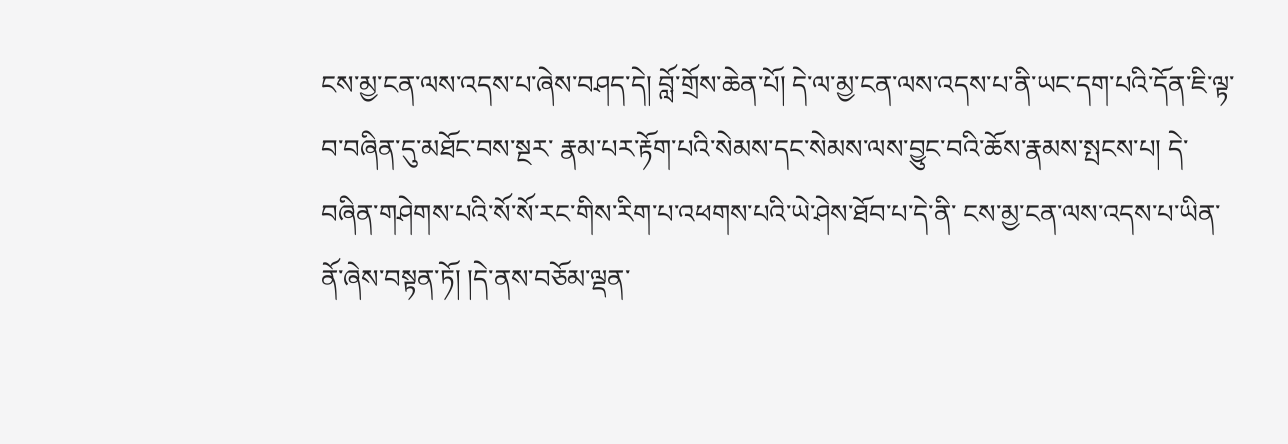ངས་མྱ་ངན་ལས་འདས་པ་ཞེས་བཤད་དེ། བློ་གྲོས་ཆེན་པོ། དེ་ལ་མྱ་ངན་ལས་འདས་པ་ནི་ཡང་དག་པའི་དོན་ཇི་ལྟ་བ་བཞིན་དུ་མཐོང་བས་སྔར་ རྣམ་པར་རྟོག་པའི་སེམས་དང་སེམས་ལས་བྱུང་བའི་ཆོས་རྣམས་སྤངས་པ། དེ་བཞིན་གཤེགས་པའི་སོ་སོ་རང་གིས་རིག་པ་འཕགས་པའི་ཡེ་ཤེས་ཐོབ་པ་དེ་ནི་ ངས་མྱ་ངན་ལས་འདས་པ་ཡིན་ནོ་ཞེས་བསྟན་ཏོ། །དེ་ནས་བཅོམ་ལྡན་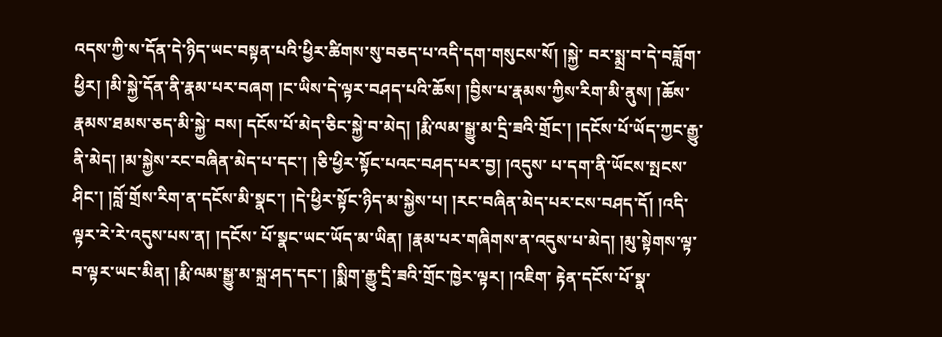འདས་ཀྱི་ས་དོན་དེ་ཉིད་ཡང་བསྟན་པའི་ཕྱིར་ཚིགས་སུ་བཅད་པ་འདི་དག་གསུངས་སོ། །སྐྱེ་ བར་སྨྲ་བ་དེ་བཟློག་ཕྱིར། །མི་སྐྱེ་དོན་ནི་རྣམ་པར་བཞག །ང་ཡིས་དེ་ལྟར་བཤད་པའི་ཆོས། །བྱིས་པ་རྣམས་ཀྱིས་རིག་མི་ནུས། །ཆོས་རྣམས་ཐམས་ཅད་མི་སྐྱེ་ བས། དངོས་པོ་མེད་ཅིང་སྐྱེ་བ་མེད། །རྨི་ལམ་སྒྱུ་མ་དྲི་ཟའི་གྲོང་། །དངོས་པོ་ཡོད་ཀྱང་རྒྱུ་ནི་མེད། །མ་སྐྱེས་རང་བཞིན་མེད་པ་དང་། །ཅི་ཕྱིར་སྟོང་པའང་བཤད་པར་བྱ། །འདུས་ པ་དག་ནི་ཡོངས་སྤངས་ཤིང་། །བློ་གྲོས་རིག་ན་དངོས་མི་སྣང་། །དེ་ཕྱིར་སྟོང་ཉིད་མ་སྐྱེས་པ། །རང་བཞིན་མེད་པར་ངས་བཤད་དོ། །འདི་ལྟར་རེ་རེ་འདུས་པས་ན། །དངོས་ པོ་སྣང་ཡང་ཡོད་མ་ཡིན། །རྣམ་པར་གཞིགས་ན་འདུས་པ་མེད། །མུ་སྟེགས་ལྟ་བ་ལྟར་ཡང་མིན། །རྨི་ལམ་སྒྱུ་མ་སྐྲ་ཤད་དང་། །སྨིག་རྒྱུ་དྲི་ཟའི་གྲོང་ཁྱེར་ལྟར། །འཇིག་ རྟེན་དངོས་པོ་སྣ་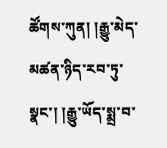ཚོགས་ཀུན། །རྒྱུ་མེད་མཚན་ཉིད་རབ་ཏུ་སྣང་། །རྒྱུ་ཡོད་སྨྲ་བ་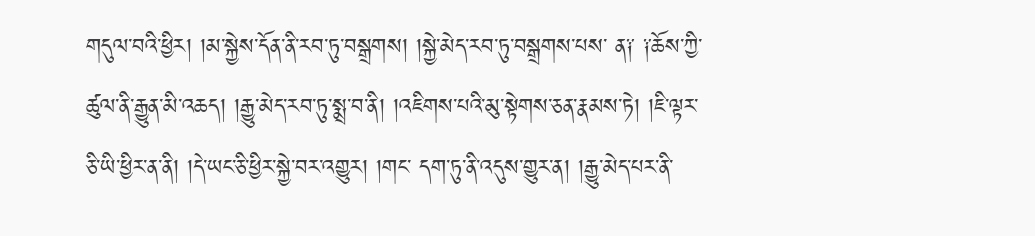གདུལ་བའི་ཕྱིར། །མ་སྐྱེས་དོན་ནི་རབ་ཏུ་བསྒྲགས། །སྐྱེ་མེད་རབ་ཏུ་བསྒྲགས་པས་ ན༑ ༑ཆོས་ཀྱི་ཚུལ་ནི་རྒྱུན་མི་འཆད། །རྒྱུ་མེད་རབ་ཏུ་སྨྲ་བ་ནི། །འཇིགས་པའི་མུ་སྟེགས་ཅན་རྣམས་ཏེ། །ཇི་ལྟར་ཅི་ཡི་ཕྱིར་ན་ནི། །དེ་ཡང་ཅི་ཕྱིར་སྐྱེ་བར་འགྱུར། །གང་ དག་ཏུ་ནི་འདུས་གྱུར་ན། །རྒྱུ་མེད་པར་ནི་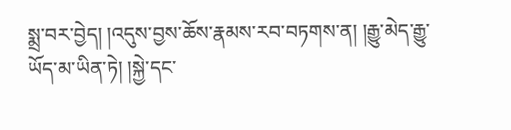སྨྲ་བར་བྱེད། །འདུས་བྱས་ཆོས་རྣམས་རབ་བཏགས་ན། །རྒྱུ་མེད་རྒྱུ་ཡོད་མ་ཡིན་ཏེ། །སྐྱེ་དང་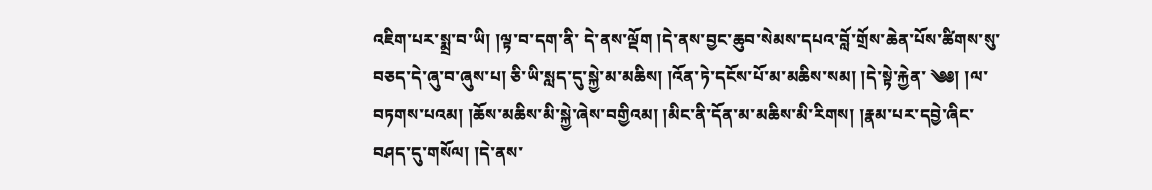འཇིག་པར་སྨྲ་བ་ཡི། །ལྟ་བ་དག་ནི་ དེ་ནས་ལྡོག །དེ་ནས་བྱང་ཆུབ་སེམས་དཔའ་བློ་གྲོས་ཆེན་པོས་ཚིགས་སུ་བཅད་དེ་ཞུ་བ་ཞུས་པ། ཅི་ཡི་སླད་དུ་སྐྱེ་མ་མཆིས། །འོན་ཏེ་དངོས་པོ་མ་མཆིས་སམ། །དེ་སྟེ་རྐྱེན་ ༄༅། །ལ་བཏགས་པའམ། །ཆོས་མཆིས་མི་སྐྱེ་ཞེས་བགྱིའམ། །མིང་ནི་དོན་མ་མཆིས་མི་རིགས། །རྣམ་པར་དབྱེ་ཞིང་བཤད་དུ་གསོལ། །དེ་ནས་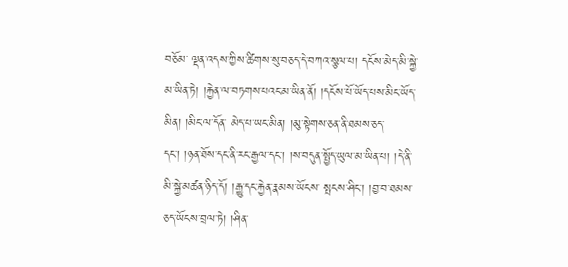བཅོམ་ ལྡན་འདས་ཀྱིས་ཚིགས་སུ་བཅད་དེ་བཀའ་སྩལ་པ། དངོས་མེད་མི་སྐྱེ་མ་ཡིན་ཏེ། །རྐྱེན་ལ་བཏགས་པའང་མ་ཡིན་ནོ། །དངོས་པོ་ཡོད་པས་མིང་ཡོད་མིན། །མིང་ལ་དོན་ མེད་པ་ཡང་མིན། །མུ་སྟེགས་ཅན་ནི་ཐམས་ཅད་དང་། །ཉན་ཐོས་དང་ནི་རང་རྒྱལ་དང་། །ས་བདུན་སྤྱོད་ཡུལ་མ་ཡིན་པ། །དེ་ནི་མི་སྐྱེ་མཚན་ཉིད་དོ། །རྒྱུ་དང་རྐྱེན་རྣམས་ཡོངས་ སྤངས་ཤིང་། །བྱ་བ་ཐམས་ཅད་ཡོངས་བྲལ་ཏེ། །ཤིན་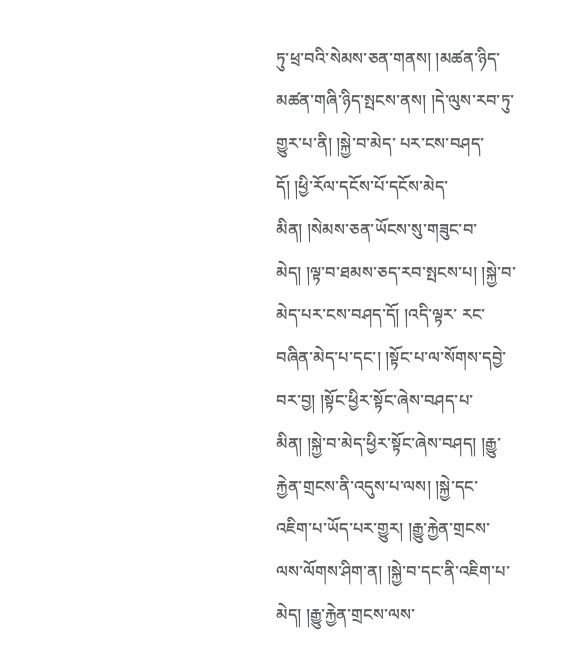ཏུ་ཕྲ་བའི་སེམས་ཅན་གནས། །མཚན་ཉིད་མཚན་གཞི་ཉིད་སྤངས་ནས། །དེ་ལུས་རབ་ཏུ་གྱུར་པ་ནི། །སྐྱེ་བ་མེད་ པར་ངས་བཤད་དོ། །ཕྱི་རོལ་དངོས་པོ་དངོས་མེད་མིན། །སེམས་ཅན་ཡོངས་སུ་གཟུང་བ་མེད། །ལྟ་བ་ཐམས་ཅད་རབ་སྤངས་པ། །སྐྱེ་བ་མེད་པར་ངས་བཤད་དོ། །འདི་ལྟར་ རང་བཞིན་མེད་པ་དང་། །སྟོང་པ་ལ་སོགས་དབྱེ་བར་བྱ། །སྟོང་ཕྱིར་སྟོང་ཞེས་བཤད་པ་མིན། །སྐྱེ་བ་མེད་ཕྱིར་སྟོང་ཞེས་བཤད། །རྒྱུ་རྐྱེན་གྲངས་ནི་འདུས་པ་ལས། །སྐྱེ་དང་ འཇིག་པ་ཡོད་པར་གྱུར། །རྒྱུ་རྐྱེན་གྲངས་ལས་ལོགས་ཤིག་ན། །སྐྱེ་བ་དང་ནི་འཇིག་པ་མེད། །རྒྱུ་རྐྱེན་གྲངས་ལས་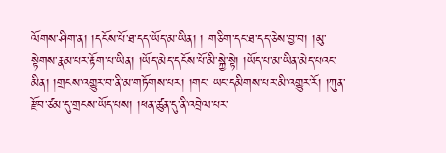ལོགས་ཤིག་ན། །དངོས་པོ་ཐ་དད་ཡོད་མ་ཡིན། ། གཅིག་དང་ཐ་དད་ཅེས་བྱ་བ། །མུ་སྟེགས་རྣམ་པར་རྟོག་པ་ཡིན། །ཡོད་མེད་དངོས་པོ་མི་སྐྱེ་སྟེ། །ཡོད་པ་མ་ཡིན་མེད་པའང་མིན། །གྲངས་འགྱུར་བ་ནི་མ་གཏོགས་པར། །གང་ ཡང་དམིགས་པར་མི་འགྱུར་རོ། །ཀུན་རྫོབ་ཙམ་དུ་གྲངས་ཡོད་པས། །ཕན་ཚུན་དུ་ནི་འབྲེལ་པར་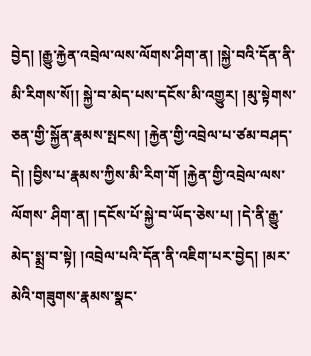བྱེད། །རྒྱུ་རྐྱེན་འབྲེལ་ལས་ལོགས་ཤིག་ན། །སྐྱེ་བའི་དོན་ནི་མི་རིགས་སོ།། སྐྱེ་བ་མེད་པས་དངོས་མི་འགྱུར། །མུ་སྟེགས་ཅན་གྱི་སྐྱོན་རྣམས་སྤངས། །རྐྱེན་གྱི་འབྲེལ་པ་ཙམ་བཤད་དེ། །བྱིས་པ་རྣམས་ཀྱིས་མི་རིག་གོ །རྐྱེན་གྱི་འབྲེལ་ལས་ལོགས་ ཤིག་ན། །དངོས་པོ་སྐྱེ་བ་ཡོད་ཅེས་པ། །དེ་ནི་རྒྱུ་མེད་སྨྲ་བ་སྟེ། །འབྲེལ་པའི་དོན་ནི་འཇིག་པར་བྱེད། །མར་མེའི་གཟུགས་རྣམས་སྣང་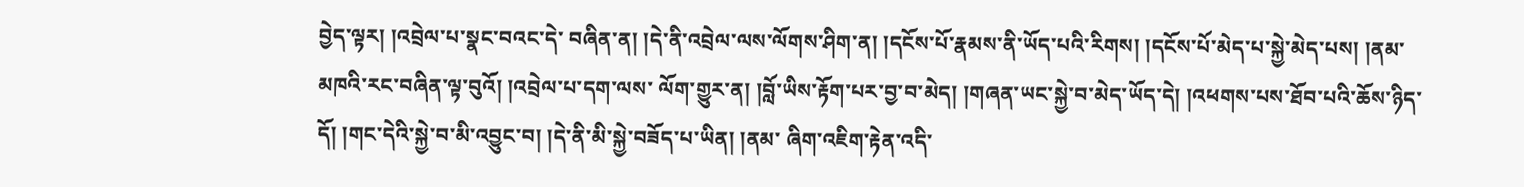བྱེད་ལྟར། །འབྲེལ་པ་སྣང་བའང་དེ་ བཞིན་ན། །དེ་ནི་འབྲེལ་ལས་ལོགས་ཤིག་ན། །དངོས་པོ་རྣམས་ནི་ཡོད་པའི་རིགས། །དངོས་པོ་མེད་པ་སྐྱེ་མེད་པས། །ནམ་མཁའི་རང་བཞིན་ལྟ་བུའོ། །འབྲེལ་པ་དག་ལས་ ལོག་གྱུར་ན། །བློ་ཡིས་རྟོག་པར་བྱ་བ་མེད། །གཞན་ཡང་སྐྱེ་བ་མེད་ཡོད་དེ། །འཕགས་པས་ཐོབ་པའི་ཆོས་ཉིད་དོ། །གང་དེའི་སྐྱེ་བ་མི་འབྱུང་བ། །དེ་ནི་མི་སྐྱེ་བཟོད་པ་ཡིན། །ནམ་ ཞིག་འཇིག་རྟེན་འདི་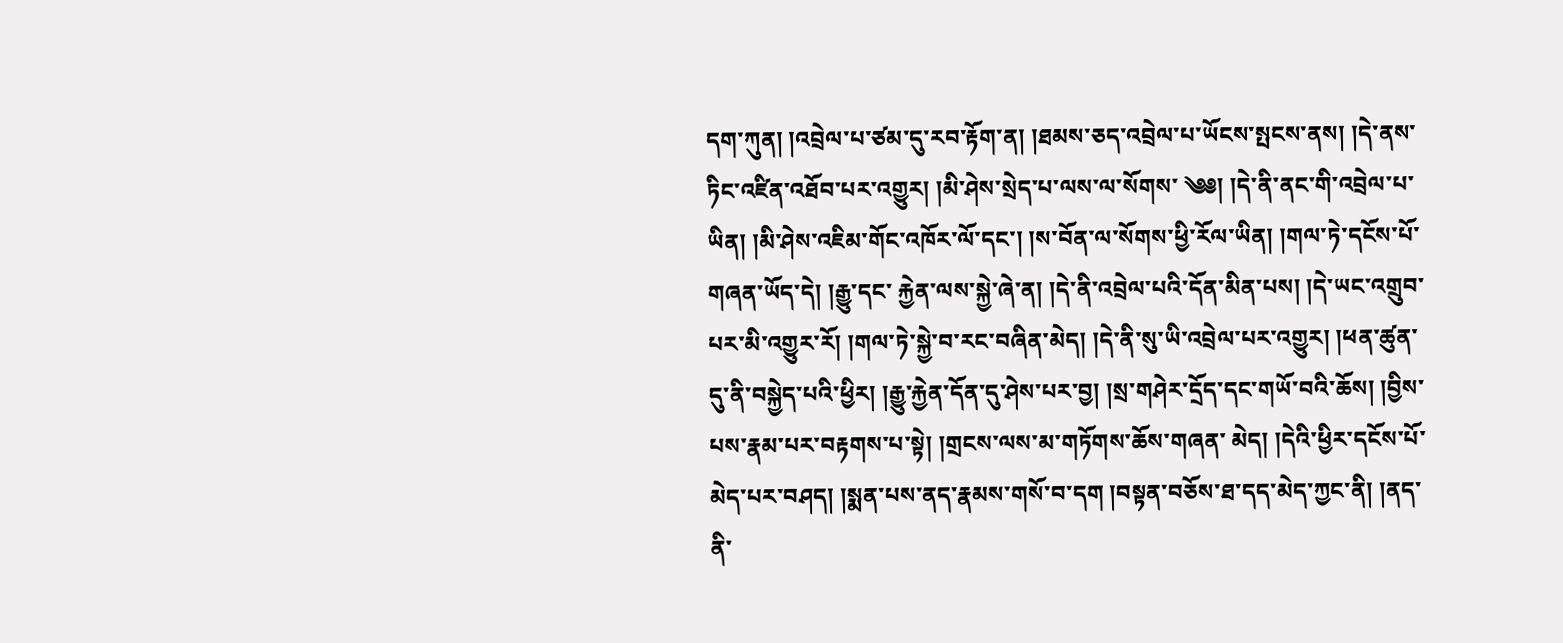དག་ཀུན། །འབྲེལ་པ་ཙམ་དུ་རབ་རྟོག་ན། །ཐམས་ཅད་འབྲེལ་པ་ཡོངས་སྤངས་ནས། །དེ་ནས་ཏིང་འཛིན་འཐོབ་པར་འགྱུར། །མི་ཤེས་སྲེད་པ་ལས་ལ་སོགས་ ༄༅། །དེ་ནི་ནང་གི་འབྲེལ་པ་ཡིན། །མི་ཤེས་འཇིམ་གོང་འཁོར་ལོ་དང་། །ས་བོན་ལ་སོགས་ཕྱི་རོལ་ཡིན། །གལ་ཏེ་དངོས་པོ་གཞན་ཡོད་དེ། །རྒྱུ་དང་ རྐྱེན་ལས་སྐྱེ་ཞེ་ན། །དེ་ནི་འབྲེལ་པའི་དོན་མིན་པས། །དེ་ཡང་འགྲུབ་པར་མི་འགྱུར་རོ། །གལ་ཏེ་སྐྱེ་བ་རང་བཞིན་མེད། །དེ་ནི་སུ་ཡི་འབྲེལ་པར་འགྱུར། །ཕན་ཚུན་ དུ་ནི་བསྐྱེད་པའི་ཕྱིར། །རྒྱུ་རྐྱེན་དོན་དུ་ཤེས་པར་བྱ། །སྲ་གཤེར་དྲོད་དང་གཡོ་བའི་ཆོས། །བྱིས་པས་རྣམ་པར་བརྟགས་པ་སྟེ། །གྲངས་ལས་མ་གཏོགས་ཆོས་གཞན་ མེད། །དེའི་ཕྱིར་དངོས་པོ་མེད་པར་བཤད། །སྨན་པས་ནད་རྣམས་གསོ་བ་དག །བསྟན་བཅོས་ཐ་དད་མེད་ཀྱང་ནི། །ནད་ནི་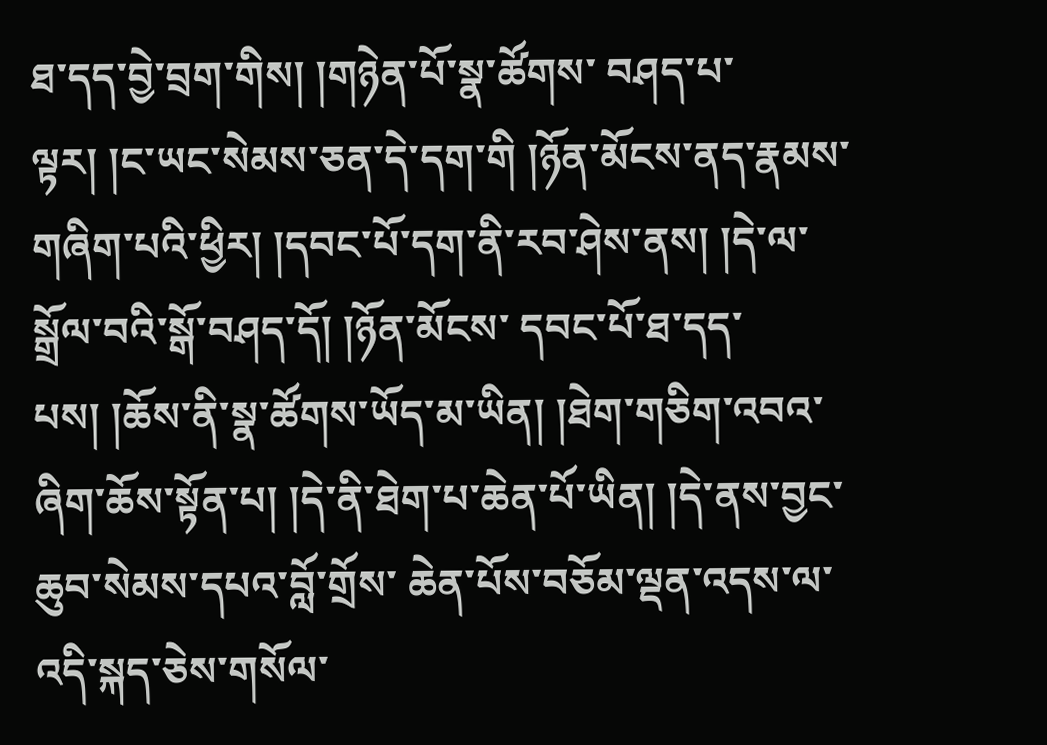ཐ་དད་བྱེ་བྲག་གིས། །གཉེན་པོ་སྣ་ཚོགས་ བཤད་པ་ལྟར། །ང་ཡང་སེམས་ཅན་དེ་དག་གི །ཉོན་མོངས་ནད་རྣམས་གཞིག་པའི་ཕྱིར། །དབང་པོ་དག་ནི་རབ་ཤེས་ནས། །དེ་ལ་སྒྲོལ་བའི་སྒོ་བཤད་དོ། །ཉོན་མོངས་ དབང་པོ་ཐ་དད་པས། །ཆོས་ནི་སྣ་ཚོགས་ཡོད་མ་ཡིན། །ཐེག་གཅིག་འབའ་ཞིག་ཆོས་སྟོན་པ། །དེ་ནི་ཐེག་པ་ཆེན་པོ་ཡིན། །དེ་ནས་བྱང་ཆུབ་སེམས་དཔའ་བློ་གྲོས་ ཆེན་པོས་བཅོམ་ལྡན་འདས་ལ་འདི་སྐད་ཅེས་གསོལ་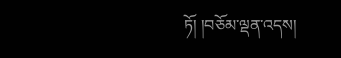ཏོ། །བཅོམ་ལྡན་འདས།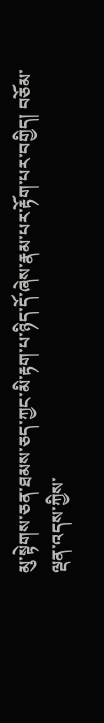མུ་སྟེགས་ཅན་ཐམས་ཅད་ཀྱང་མི་རྟག་པ་ཉིད་དོ་ཞེས་རྣམ་པར་རྟོག་པར་བགྱིད། བཅོམ་ལྡན་འདས་ཀྱིས་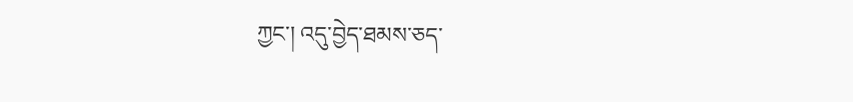ཀྱང་། འདུ་བྱེད་ཐམས་ཅད་